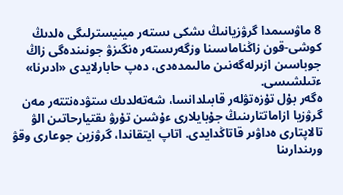8 ماۋسىمدا گرۋزيانىڭ ىشكى ىستەر مينيسترلىگى ەلدىڭ كوشى-قون زاڭناماسىنا وزگەرىستەر ەنگىزۋ جونىندەگى زاڭ جوباسىن ازىرلەگەنىن مالىمدەدى، دەپ حابارلايدى «ادىرنا» ءتىلشىسى.
ەگەر بۇل تۇزەتۋلەر قابىلدانسا، شەتەلدىك ستۋدەنتتەر مەن گرۋزيا ازاماتتارىنىڭ جۇبايلارى ءۇشىن تۇرۋ ىقتيارحاتىن الۋ تالاپتارى ەداۋىر قاتاڭدايدى. اتاپ ايتقاندا، گرۋزين جوعارى وقۋ ورىندارىنا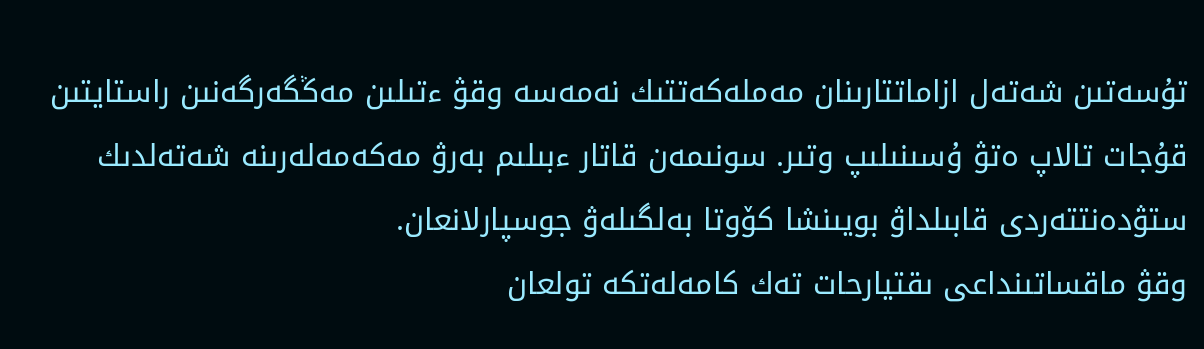تۇسەتىن شەتەل ازاماتتارىنان مەملەكەتتىك نەمەسە وقۋ ءتىلىن مەڭگەرگەنىن راستايتىن قۇجات تالاپ ەتۋ ۇسىنىلىپ وتىر. سونىمەن قاتار ءبىلىم بەرۋ مەكەمەلەرىنە شەتەلدىك ستۋدەنتتەردى قابىلداۋ بويىنشا كۆوتا بەلگىلەۋ جوسپارلانعان.
وقۋ ماقساتىنداعى ىقتيارحات تەك كامەلەتكە تولعان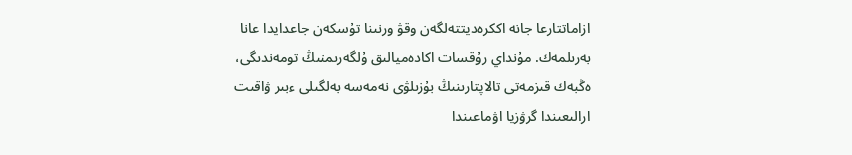ازاماتتارعا جانە اككرەديتتەلگەن وقۋ ورنىنا تۇسكەن جاعدايدا عانا بەرىلمەك. مۇنداي رۇقسات اكادەميالىق ۇلگەرىمنىڭ تومەندىگى، ەڭبەك قىزمەتى تالاپتارىنىڭ بۇزىلۋى نەمەسە بەلگىلى ءبىر ۋاقىت ارالىعىندا گرۋزيا اۋماعىندا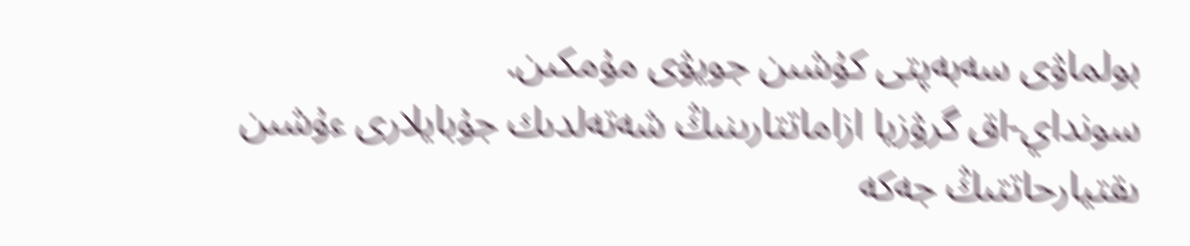بولماۋى سەبەپتى كۇشىن جويۋى مۇمكىن.
سونداي-اق گرۋزيا ازاماتتارىنىڭ شەتەلدىك جۇبايلارى ءۇشىن ىقتيارحاتتىڭ جەكە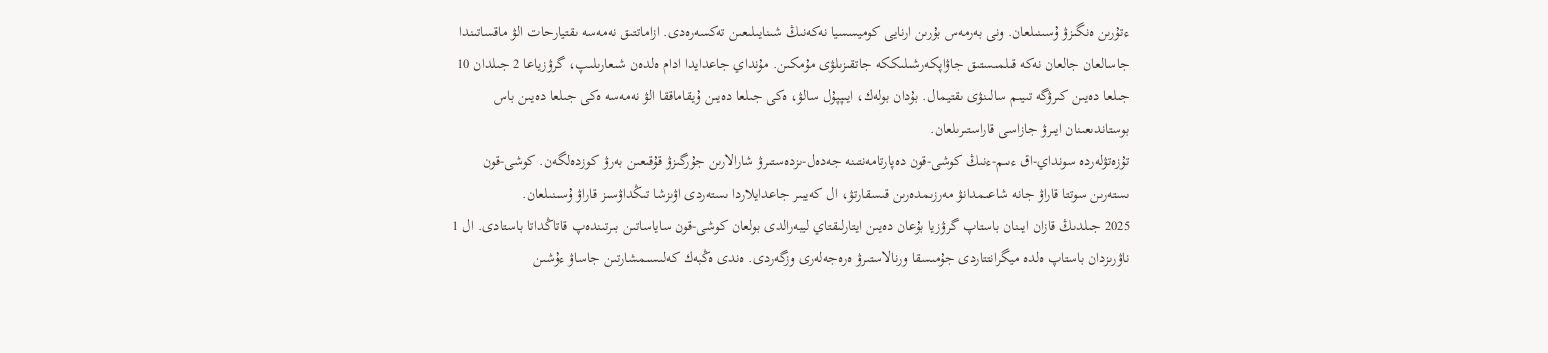ءتۇرىن ەنگىزۋ ۇسىنىلعان. ونى بەرمەس بۇرىن ارنايى كوميسسيا نەكەنىڭ شىنايىلىعىن تەكسەرەدى. ازاماتتىق نەمەسە ىقتيارحات الۋ ماقساتىندا جاسالعان جالعان نەكە قىلمىستىق جاۋاپكەرشىلىككە جاتقىزىلۋى مۇمكىن. مۇنداي جاعدايدا ادام ەلدەن شىعارىلىپ، گرۋزياعا 2 جىلدان 10 جىلعا دەيىن كىرۋگە تىيىم سالىنۋى ىقتيمال. بۇدان بولەك، ايىپپۇل سالۋ، ەكى جىلعا دەيىن ۇيقاماققا الۋ نەمەسە ەكى جىلعا دەيىن باس بوستاندىعىنان ايىرۋ جازاسى قاراستىرىلعان.
تۇزەتۋلەردە سونداي-اق ءىىم-ءنىڭ كوشى-قون دەپارتامەنتىنە جەدەل-ىزدەستىرۋ شارالارىن جۇرگىزۋ قۇقىعىن بەرۋ كوزدەلگەن. كوشى-قون ىستەرىن سوتتا قاراۋ جانە شاعىمدانۋ مەرزىمدەرىن قىسقارتۋ، ال كەيبىر جاعدايلاردا ىستەردى اۋىزشا تىڭداۋسىز قاراۋ ۇسىنىلعان.
2025 جىلدىڭ قازان ايىنان باستاپ گرۋزيا بۇعان دەيىن ايتارلىقتاي ليبەرالدى بولعان كوشى-قون ساياساتىن بىرتىندەپ قاتاڭداتا باستادى. ال 1 ناۋرىزدان باستاپ ەلدە ميگرانتتاردى جۇمىسقا ورنالاستىرۋ ەرەجەلەرى وزگەردى. ەندى ەڭبەك كەلىسىمشارتىن جاساۋ ءۇشىن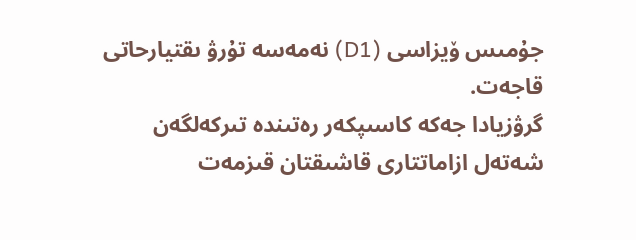جۇمىس ۆيزاسى (D1) نەمەسە تۇرۋ ىقتيارحاتى قاجەت.
گرۋزيادا جەكە كاسىپكەر رەتىندە تىركەلگەن شەتەل ازاماتتارى قاشىقتان قىزمەت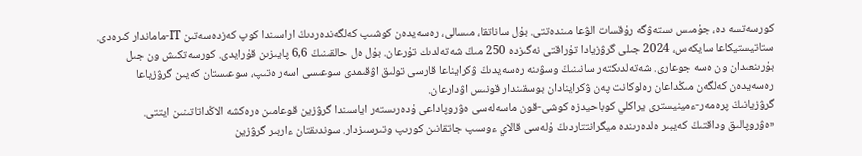كورسەتسە دە، جۇمىس ىستەۋگە رۇقسات الۋعا مىندەتتى. بۇل ساناتقا، مىسالى، رەسەيدەن كوشىپ كەلگەندەردىڭ اراسىندا كوپ كەزدەسەتىن IT-ماماندار كىرەدى.
ستاتيستيكاعا سايكەس، 2024 جىلى گرۋزيادا تۇراقتى نەگىزدە 250 مىڭ شەتەلدىك تۇرعان. بۇل ەل حالقىنىڭ 6,6 پايىزىن قۇرايدى. كورسەتكىش ون جىل بۇرىنعىدان ون ەسە جوعارى. شەتەلدىكتەر سانىنىڭ وسۋىنە رەسەيدىڭ ۋكرايناعا قارسى تولىق اۋقىمدى سوعىسى اسەر ەتىپ، سوعىستان كەيىن گرۋزياعا رەسەيدەن كەلگەن مىڭداعان رەلوكانت پەن ۋكراينادان بوسقىندار قونىس اۋدارعان.
گرۋزيانىڭ پرەمەر-ءمينيسترى يراكلي كوباحيدزە كوشى-قون ماسەلەسى ەۋروپاداعى ۇدەرىستەر اياسىندا گرۋزين قوعامىن ەرەكشە الاڭداتاتىنىن ايتتى.
«ەۋروپالىق وداقتىڭ كەيبىر ەلدەرىندە ميگرانتتاردىڭ ۇلەسى قالاي ءوسىپ جاتقانىن كورىپ وتىرسىزدار. سوندىقتان ءاربىر گرۋزين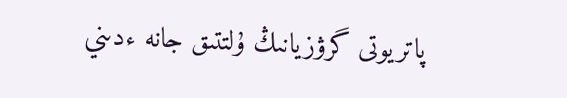پاتريوتى گرۋزيانىڭ ۇلتتىق جانە ءدىني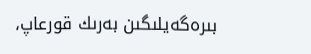بىرەگەيلىگىن بەرىك قورعاپ،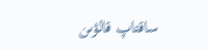ساقتاپ قالۋىن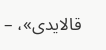قالايدى»، –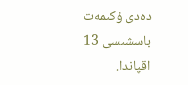دەدى ۇكىمەت باسشىسى 13 اقپاندا.